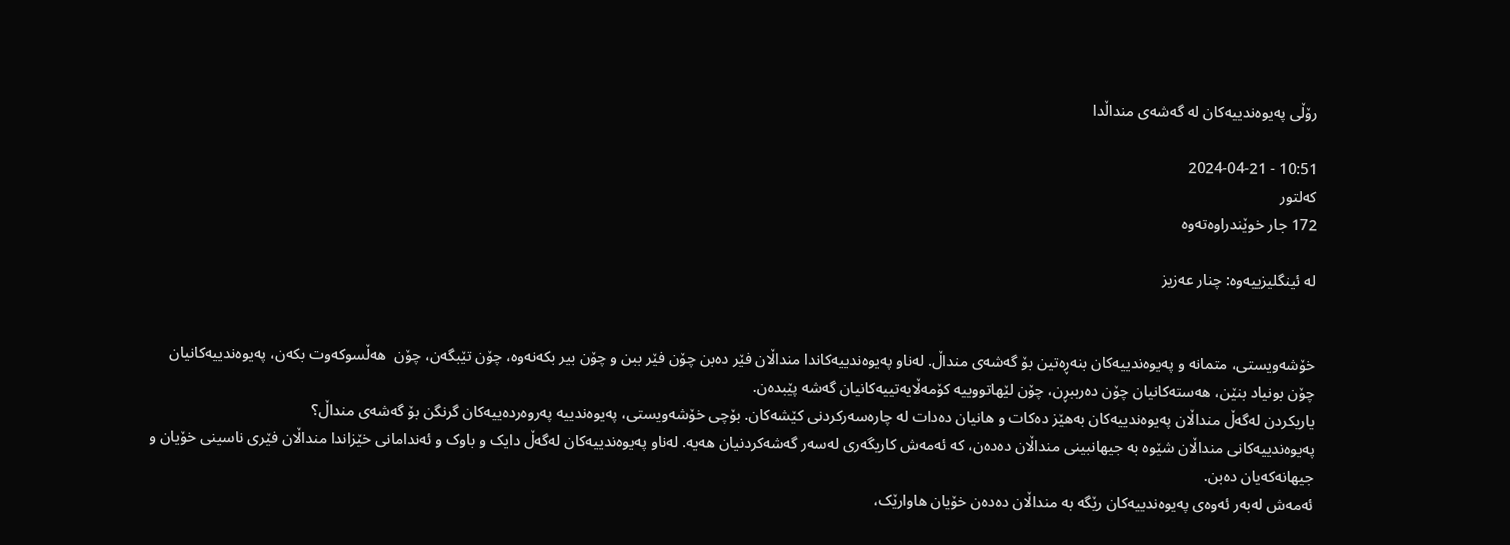رۆڵی پەیوەندییەکان لە گەشەی منداڵدا

10:51 - 2024-04-21
کەلتور
172 جار خوێندراوەتەوە

لە ئینگلیزییەوە: چنار عەزیز


خۆشەویستی، متمانە و پەیوەندییەکان بنەڕەتین بۆ گەشەی منداڵ. لەناو پەیوەندییەکاندا منداڵان فێر دەبن چۆن فێر ببن و چۆن بیر بکەنەوە، چۆن تێبگەن، چۆن  هەڵسوکەوت بکەن، پەیوەندییەکانیان چۆن بونیاد بنێن، هەستەکانیان چۆن دەرببڕن، چۆن لێهاتووییە کۆمەڵایەتییەکانیان گەشە پێبدەن.
یاریکردن لەگەڵ منداڵان پەیوەندییەکان بەهێز دەکات و هانیان دەدات لە چارەسەرکردنی کێشەکان. بۆچی خۆشەویستی، پەیوەندییە پەروەردەییەکان گرنگن بۆ گەشەی منداڵ؟
پەیوەندییەکانی منداڵان شێوە بە جیهانبینی منداڵان دەدەن، کە ئەمەش کاریگەری لەسەر گەشەکردنیان هەیە. لەناو پەیوەندییەکان لەگەڵ دایک و باوک و ئەندامانی خێزاندا منداڵان فێری ناسینی خۆیان و جیهانەکەیان دەبن.
ئەمەش لەبەر ئەوەی پەیوەندییەکان رێگە بە منداڵان دەدەن خۆیان هاوارێک،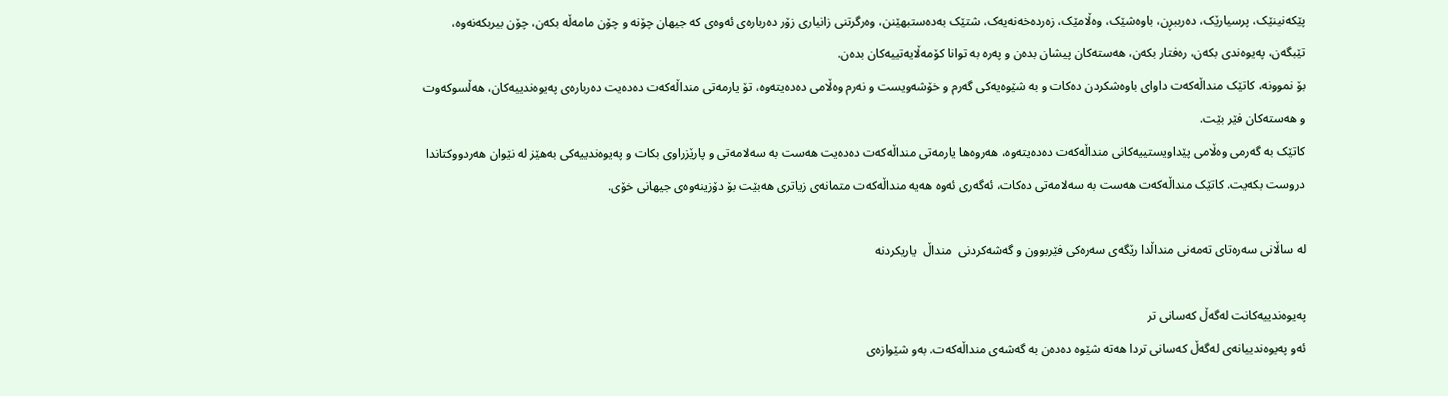پێکەنینێک، پرسیارێک، دەرببڕن، باوەشێک، وەڵامێک، زەردەخەنەیەک، شتێک بەدەستبهێنن، وەرگرتنی زانیاری زۆر دەربارەی ئەوەی کە جیهان چۆنە و چۆن مامەڵە بکەن، چۆن بیربکەنەوە، تێبگەن، پەیوەندی بکەن، رەفتار بکەن، هەستەکان پیشان بدەن و پەرە بە توانا کۆمەڵایەتییەکان بدەن.
بۆ نموونە، کاتێک منداڵەکەت داوای باوەشکردن دەکات و بە شێوەیەکی گەرم و خۆشەویست و نەرم وەڵامی دەدەیتەوە، تۆ یارمەتی منداڵەکەت دەدەیت دەربارەی پەیوەندییەکان، هەڵسوکەوت و هەستەکان فێر بێت.
کاتێک بە گەرمی وەڵامی پێداویستییەکانی منداڵەکەت دەدەیتەوە، هەروەها یارمەتی منداڵەکەت دەدەیت هەست بە سەلامەتی و پارێزراوی بکات و پەیوەندییەکی بەهێز لە نێوان هەردووکتاندا دروست بکەیت. کاتێک منداڵەکەت هەست بە سەلامەتی دەکات، ئەگەری ئەوە هەیە منداڵەکەت متمانەی زیاتری هەبێت بۆ دۆزینەوەی جیهانی خۆی.

لە ساڵانی سەرەتای تەمەنی منداڵدا رێگەی سەرەکی فێربوون و گەشەکردنی  منداڵ  یاریکردنە

پەیوەندییەکانت لەگەڵ کەسانی تر
ئەو پەیوەندییانەی لەگەڵ کەسانی تردا هەتە شێوە دەدەن بە گەشەی منداڵەکەت. بەو شێوازەی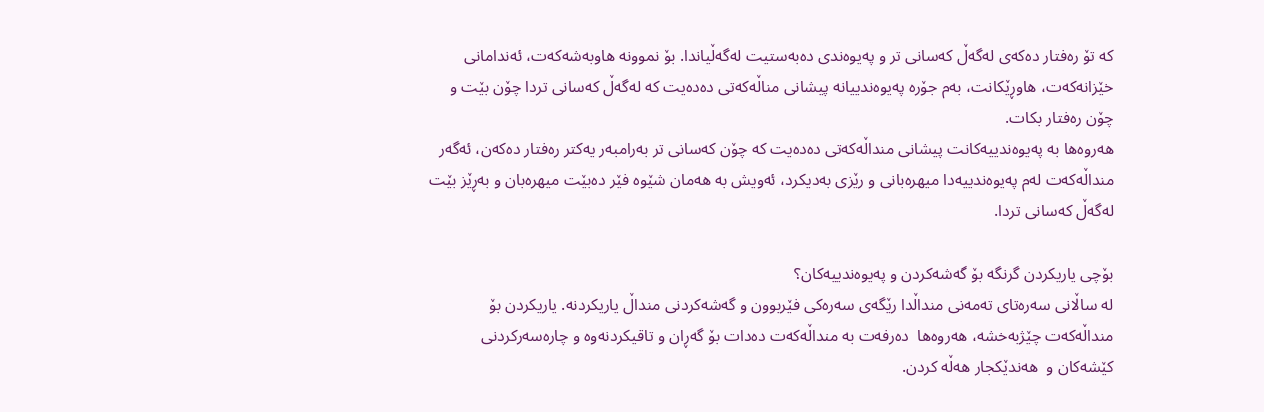کە تۆ رەفتار دەکەی لەگەڵ کەسانی تر و پەیوەندی دەبەستیت لەگەڵیاندا. بۆ نموونە هاوبەشەکەت، ئەندامانی خێزانەکەت، هاوڕێکانت، بەم جۆرە پەیوەندییانە پیشانی مناڵەکەتی دەدەیت کە لەگەڵ کەسانی تردا چۆن بێت و چۆن رەفتار بکات.
هەروەها بە پەیوەندییەکانت پیشانی منداڵەکەتی دەدەیت کە چۆن کەسانی تر بەرامبەر یەکتر رەفتار دەکەن، ئەگەر منداڵەکەت لەم پەیوەندییەدا میهرەبانی و رێزی بەدیکرد، ئەویش بە هەمان شێوە فێر دەبێت میهرەبان و بەڕێز بێت لەگەڵ کەسانی تردا.

بۆچی یاریکردن گرنگە بۆ گەشەکردن و پەیوەندییەکان؟
لە ساڵانی سەرەتای تەمەنی منداڵدا رێگەی سەرەکی فێربوون و گەشەکردنی منداڵ یاریکردنە. یاریکردن بۆ منداڵەکەت چێژبەخشە، هەروەها  دەرفەت بە منداڵەکەت دەدات بۆ گەڕان و تاقیکردنەوە و چارەسەرکردنی کێشەکان و  هەندێکجار هەڵە کردن.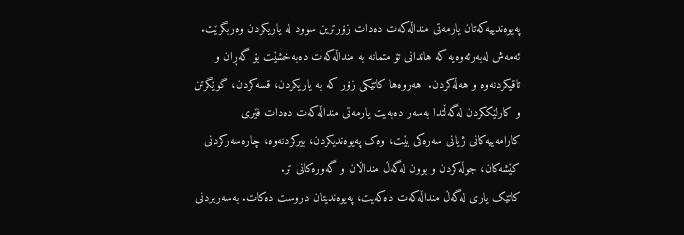پەیوەندییەکەتان یارمەتی منداڵەکەت دەدات زۆرترین سوود لە یاریکردن وەربگرێت. ئەمەش لەبەرئەوەیە کە هاندانی تۆ متمانە بە منداڵەکەت دەبەخشێت بۆ گەڕان و تاقیکردنەوە و هەڵەکردن.  هەروەها کاتێکی زۆر کە بە یاریکردن، قسەکردن، گوێگرتن و کارلێککردن لەگەڵتدا بەسەر دەبەیت یارمەتی منداڵەکەت دەدات فێری کارامەییەکانی ژیانی سەرەکی بێت، وەک پەیوەندیکردن، بیرکردنەوە، چارەسەرکردنی کێشەکان، جوڵەکردن و بوون لەگەڵ منداڵان و گەورەکانی تر.
کاتێک یاری لەگەڵ منداڵەکەت دەکەیت، پەیوەندیتان دروست دەکات. بەسەربردنی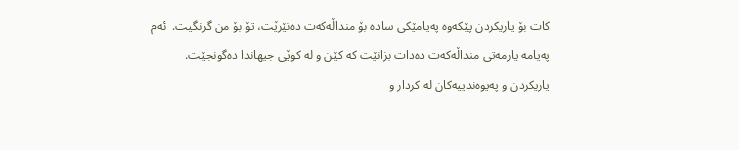کات بۆ یاریکردن پێکەوە پەیامێکی سادە بۆ منداڵەکەت دەنێرێت، تۆ بۆ من گرنگیت.  ئەم پەیامە یارمەتی منداڵەکەت دەدات بزانێت کە کێن و لە کوێی جیهاندا دەگونجێت.
یاریکردن و پەیوەندییەکان لە کردار و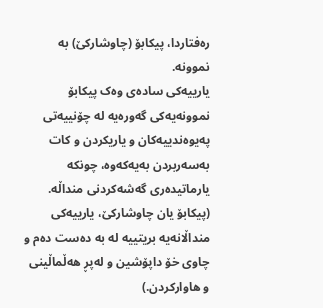رەفتاردا، پیکابۆ (چاوشارکێ) بە نموونە.
یارییەکی سادەی وەک پیکابۆ نموونەیەکی گەورەیە لە چۆنییەتی پەیوەندییەکان و یاریکردن و کات بەسەربردن بەیەکەوە، چونکە  یارماتیدەری گەشەکردنی منداڵە. (پیکابۆ یان چاوشارکێ، یارییەکی منداڵانەیە بریتییە لە بە دەست دەم و چاوی خۆ داپۆشین و لەپڕ هەڵماڵینی و هاوارکردن.)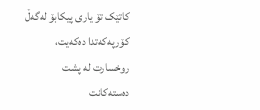کاتێک تۆ یاری پیکابۆ لەگەڵ کۆرپەکەتدا دەکەیت، روخسارت لە پشت دەستەکانت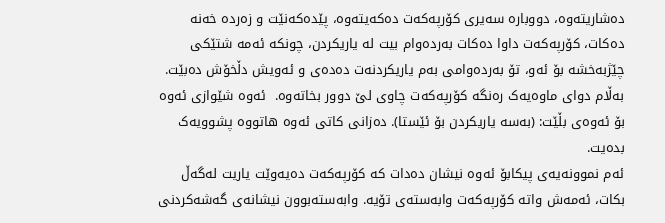دەشاریتەوه، دووباره سەیری کۆرپەکەت دەکەیتەوە، پێدەکەنێت و زەردە خەنە دەکات، کۆرپەکەت داوا دەکات بەردەوام بیت لە یاریکردن، چونکە ئەمە شتێکی چێژبەخشه بۆ ئەو، تۆ بەردەوامی بەم یاریکردنەت دەدەی و ئەویش دڵخۆش دەبێت. بەڵام دوای ماوەیەک رەنگە کۆرپەکەت چاوی لێ دوور بخاتەوە.  ئەوە شێوازی ئەوە بۆ ئەوەی بڵێت: (بەسە یاریکردن بۆ ئێستا). دەزانی کاتی ئەوە هاتووە پشوویەک بدەیت.
ئەم نموونەیەی پیکابۆ ئەوە نیشان دەدات کە کۆرپەکەت دەیەوێت یاریت لەگەڵ بکات، ئەمەش واتە کۆرپەکەت وابەستەی تۆیە. وابەستەبوون نیشانەی گەشەکردنی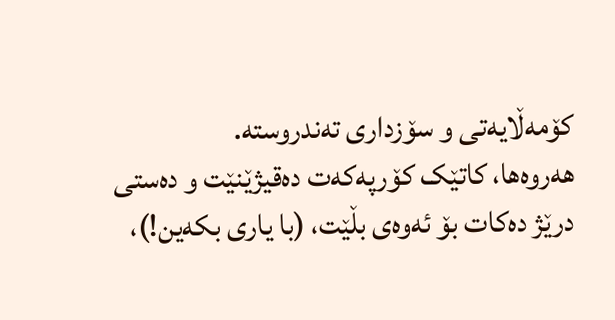کۆمەڵایەتی و سۆزداری تەندروستە.
هەروەها، کاتێک کۆرپەکەت دەقیژێنێت و دەستی درێژ دەکات بۆ ئەوەی بڵێت، (با یاری بکەین!)،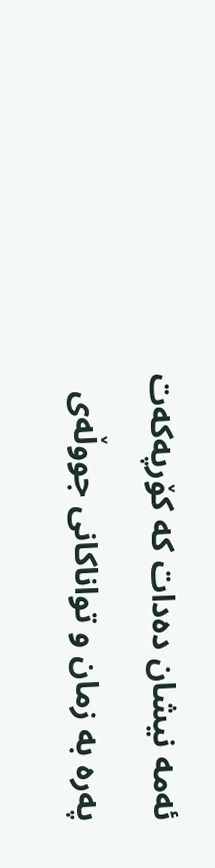ئەمە نیشان دەدات کە کۆرپەکەت پەرە بە زمان و تواناکانی جووڵەی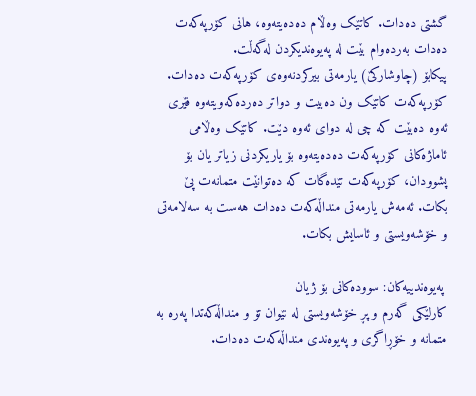گشتی دەدات. کاتێک وەڵام دەدەیتەوە، هانی کۆرپەکەت دەدات بەردەوام بێت لە پەیوەندیکردن لەگەڵت.
پیکابۆ (چاوشارکێ) یارمەتی بیرکردنەوەی کۆرپەکەت دەدات.  کۆرپەکەت کاتێک ون دەبیت و دواتر دەردەکەویتەوە فێری ئەوە دەبێت کە چی لە دوای ئەوە دێت. کاتێک وەڵامی ئاماژەکانی کۆرپەکەت دەدەیتەوە بۆ یاریکردنی زیاتر یان بۆ پشوودان، کۆرپەکەت تێدەگات کە دەتوانێت متمانەت پێ بکات. ئەمەش یارمەتی منداڵەکەت دەدات هەست بە سەلامەتی و خۆشەویستی و ئاسایش بکات.

 پەیوەندییەکان: سوودەکانی بۆ ژیان
کارلێکی گەرم و پڕ خۆشەویستی لە نێوان تۆ و منداڵەکەتدا پەرە بە متمانە و خۆڕاگری و پەیوەندی منداڵەکەت دەدات.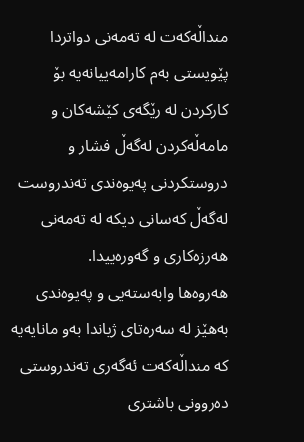منداڵەکەت لە تەمەنی دواتردا پێویستی بەم کارامەییانەیە بۆ کارکردن لە رێگەی کێشەکان و مامەڵەکردن لەگەڵ فشار و دروستکردنی پەیوەندی تەندروست لەگەڵ کەسانی دیکە لە تەمەنی هەرزەکاری و گەورەییدا.
هەروەها وابەستەیی و پەیوەندی بەهێز لە سەرەتای ژیاندا بەو مانایەیە کە منداڵەکەت ئەگەری تەندروستی دەروونی باشتری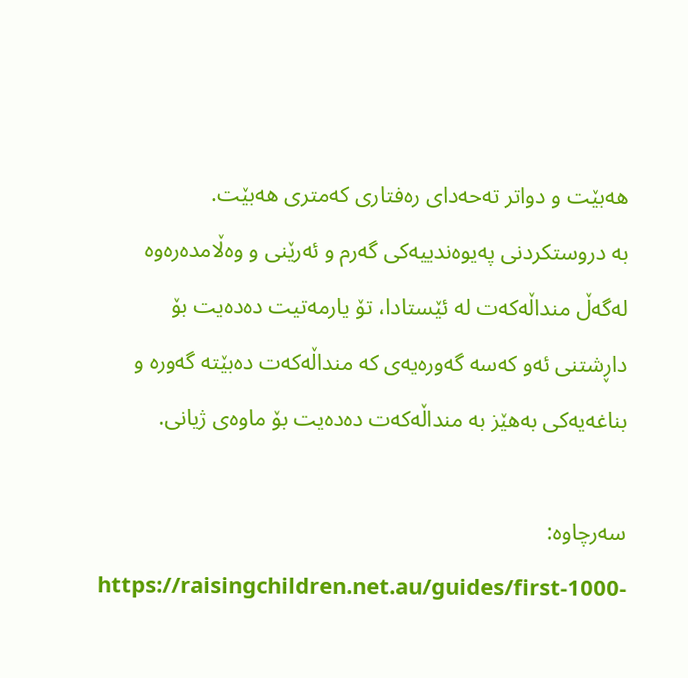هەبێت و دواتر تەحەدای رەفتاری کەمتری هەبێت.
بە دروستکردنی پەیوەندییەکی گەرم و ئەرێنی و وەڵامدەرەوە لەگەڵ منداڵەکەت لە ئێستادا، تۆ یارمەتیت دەدەیت بۆ داڕشتنی ئەو کەسە گەورەیەی کە منداڵەکەت دەبێتە گەورە و بناغەیەکی بەهێز بە منداڵەکەت دەدەیت بۆ ماوەی ژیانی.

سەرچاوە:
https://raisingchildren.net.au/guides/first-1000-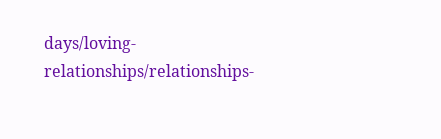days/loving-relationships/relationships-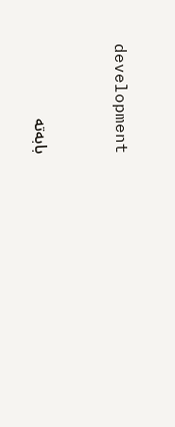development


بابەتە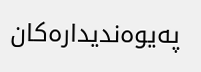پەیوەندیدارەکان